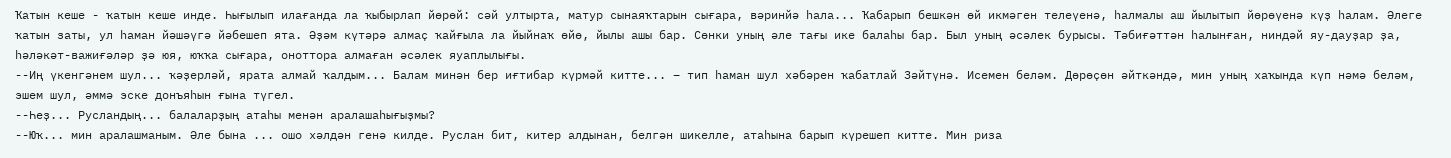Ҡатын кеше - ҡатын кеше инде. Һығылып илағанда ла ҡыбырлап йөрөй: сәй ултырта, матур сынаяҡтарын сығара, вәринйә һала... Ҡабарып бешкән өй икмәген телеүенә, һалмалы аш йылытып йөрөүенә күҙ һалам. Әлеге ҡатын заты, ул һаман йәшәүгә йәбешеп ята. Әҙәм күтәрә алмаҫ ҡайғыла ла йыйнаҡ өйө, йылы ашы бар. Сөнки уның әле тағы ике балаһы бар. Был уның әсәлек бурысы. Тәбиғәттән һалынған, ниндәй яу-дауҙар ҙа, һәләкәт-важиғәләр ҙә юя, юҡҡа сығара, оноттора алмаған әсәлек яуаплылығы.
--Иң үкенгәнем шул... ҡәҙерләй, ярата алмай ҡалдым... Балам минән бер иғтибар күрмәй китте... – тип һаман шул хәбәрен ҡабатлай Зәйтүнә. Исемен беләм. Дөрөҫөн әйткәндә, мин уның хаҡында күп нәмә беләм, эшем шул, әммә эске донъяһын ғына түгел.
--Һеҙ... Русландың... балаларҙың атаһы менән аралашаһығыҙмы?
--Юҡ... мин аралашманым. Әле бына ... ошо хәлдән генә килде. Руслан бит, китер алдынан, белгән шикелле, атаһына барып күрешеп китте. Мин риза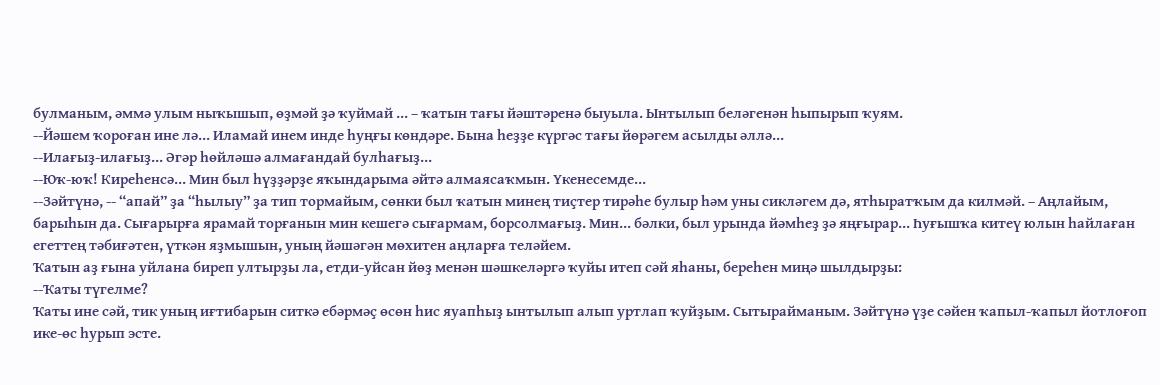булманым, әммә улым ныҡышып, өҙмәй ҙә ҡуймай ... – ҡатын тағы йәштәренә быуыла. Ынтылып беләгенән һыпырып ҡуям.
--Йәшем ҡороған ине лә... Иламай инем инде һуңғы көндәре. Бына һеҙҙе күргәс тағы йөрәгем асылды әллә...
--Илағыҙ-илағыҙ... Әгәр һөйләшә алмағандай булһағыҙ...
--Юҡ-юҡ! Киреһенсә... Мин был һүҙҙәрҙе яҡындарыма әйтә алмаясаҡмын. Үкенесемде...
--Зәйтүнә, -- “апай” ҙа “һылыу” ҙа тип тормайым, сөнки был ҡатын минең тиҫтер тирәһе булыр һәм уны сикләгем дә, ятһыратҡым да килмәй. – Аңлайым, барыһын да. Сығарырға ярамай торғанын мин кешегә сығармам, борсолмағыҙ. Мин... бәлки, был урында йәмһеҙ ҙә яңғырар... Һуғышҡа китеү юлын һайлаған егеттең тәбиғәтен, үткән яҙмышын, уның йәшәгән мөхитен аңларға теләйем.
Ҡатын аҙ ғына уйлана биреп ултырҙы ла, етди-уйсан йөҙ менән шәшкеләргә ҡуйы итеп сәй яһаны, береһен миңә шылдырҙы:
--Ҡаты түгелме?
Ҡаты ине сәй, тик уның иғтибарын ситкә ебәрмәҫ өсөн һис яуапһыҙ ынтылып алып уртлап ҡуйҙым. Сытырайманым. Зәйтүнә үҙе сәйен ҡапыл-ҡапыл йотлоғоп ике-өс һурып эсте.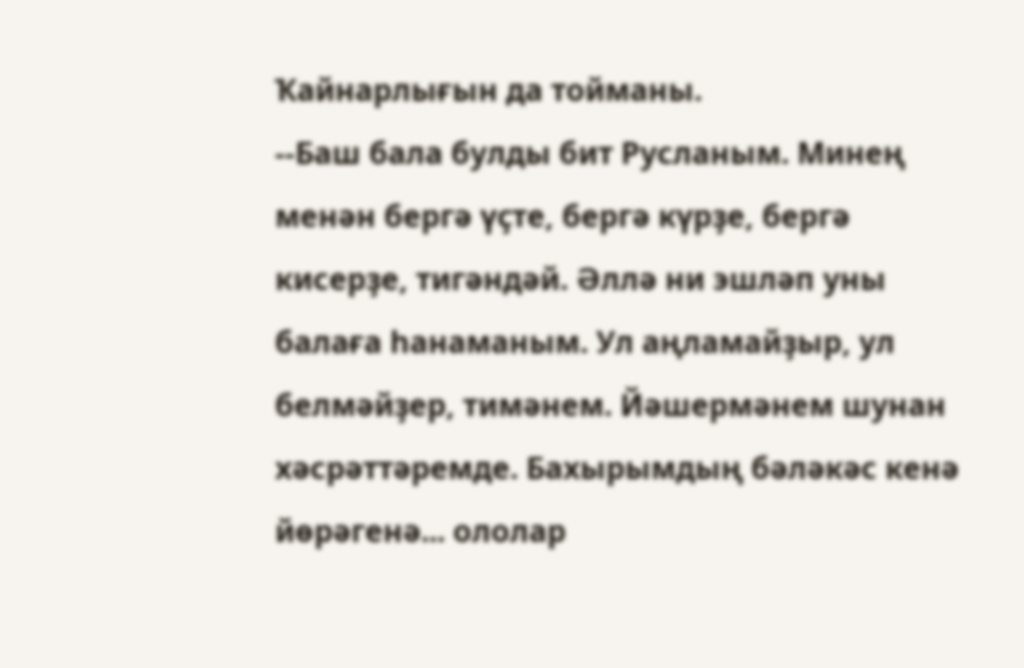Ҡайнарлығын да тойманы.
--Баш бала булды бит Русланым. Минең менән бергә үҫте, бергә күрҙе, бергә кисерҙе, тигәндәй. Әллә ни эшләп уны балаға һанаманым. Ул аңламайҙыр, ул белмәйҙер, тимәнем. Йәшермәнем шунан хәсрәттәремде. Бахырымдың бәләкәс кенә йөрәгенә... ололар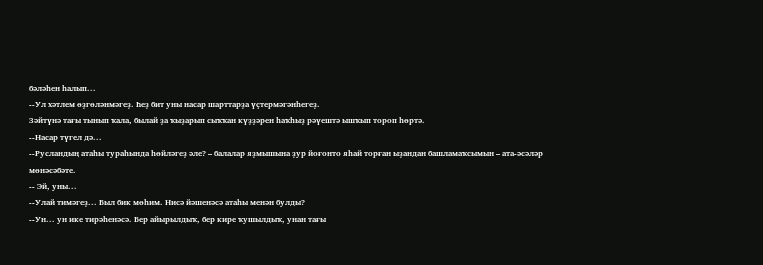бәләһен һалып...
--Ул хәтлем өҙгөләнмәгеҙ. Һеҙ бит уны насар шарттарҙа үҫтермәгәнһегеҙ.
Зәйтүнә тағы тынып ҡала, былай ҙа ҡыҙарып сыҡҡан күҙҙәрен һаҡһыҙ рәүештә ышҡып тороп һөртә.
--Насар түгел дә...
--Русландың атаһы тураһында һөйләгеҙ әле? – балалар яҙмышына ҙур йоғонто яһай торған ыҙандан башламаҡсымын – ата-әсәләр мөнәсәбәте.
-- Эй, уны...
--Улай тимәгеҙ... Был бик мөһим. Нисә йәшенәсә атаһы менән булды?
--Ун... ун ике тирәһенәсә. Бер айырылдыҡ, бер кире ҡушылдыҡ, унан тағы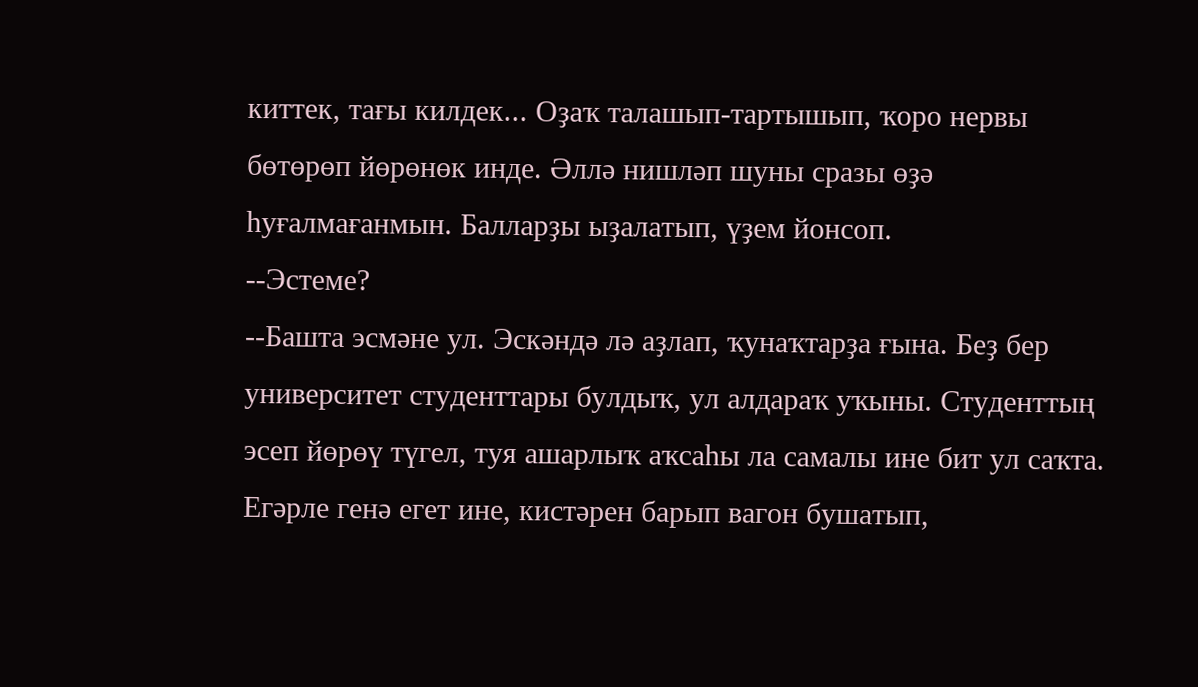киттек, тағы килдек... Оҙаҡ талашып-тартышып, ҡоро нервы бөтөрөп йөрөнөк инде. Әллә нишләп шуны сразы өҙә һуғалмағанмын. Балларҙы ыҙалатып, үҙем йонсоп.
--Эстеме?
--Башта эсмәне ул. Эскәндә лә аҙлап, ҡунаҡтарҙа ғына. Беҙ бер университет студенттары булдыҡ, ул алдараҡ уҡыны. Студенттың эсеп йөрөү түгел, туя ашарлыҡ аҡсаһы ла самалы ине бит ул саҡта. Егәрле генә егет ине, кистәрен барып вагон бушатып,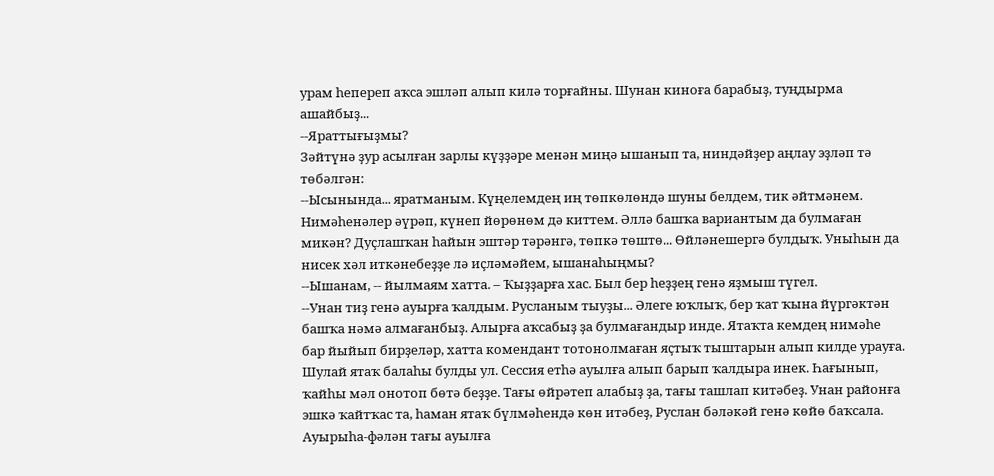урам һепереп аҡса эшләп алып килә торғайны. Шунан киноға барабыҙ, туңдырма ашайбыҙ...
--Яраттығыҙмы?
Зәйтүнә ҙур асылған зарлы күҙҙәре менән миңә ышанып та, ниндәйҙер аңлау эҙләп тә төбәлгән:
--Ысынында... яратманым. Күңелемдең иң төпкөлөндә шуны белдем, тик әйтмәнем. Нимәһенәлер әүрәп, күнеп йөрөнөм дә киттем. Әллә башҡа вариантым да булмаған микән? Дуҫлашҡан һайын эштәр тәрәнгә, төпкә төштө... Өйләнешергә булдыҡ. Уныһын да нисек хәл иткәнебеҙҙе лә иҫләмәйем, ышанаһыңмы?
--Ышанам, -- йылмаям хатта. – Ҡыҙҙарға хас. Был бер һеҙҙең генә яҙмыш түгел.
--Унан тиҙ генә ауырға ҡалдым. Русланым тыуҙы... Әлеге юҡлыҡ, бер ҡат ҡына йүргәктән башҡа нәмә алмағанбыҙ. Алырға аҡсабыҙ ҙа булмағандыр инде. Ятаҡта кемдең нимәһе бар йыйып бирҙеләр, хатта комендант тотонолмаған яҫтыҡ тыштарын алып килде урауға. Шулай ятаҡ балаһы булды ул. Сессия етһә ауылға алып барып ҡалдыра инек. Һағынып, ҡайһы мәл онотоп бөтә беҙҙе. Тағы өйрәтеп алабыҙ ҙа, тағы ташлап китәбеҙ. Унан районға эшкә ҡайтҡас та, һаман ятаҡ бүлмәһендә көн итәбеҙ, Руслан бәләкәй генә көйө баҡсала. Ауырыһа-фәлән тағы ауылға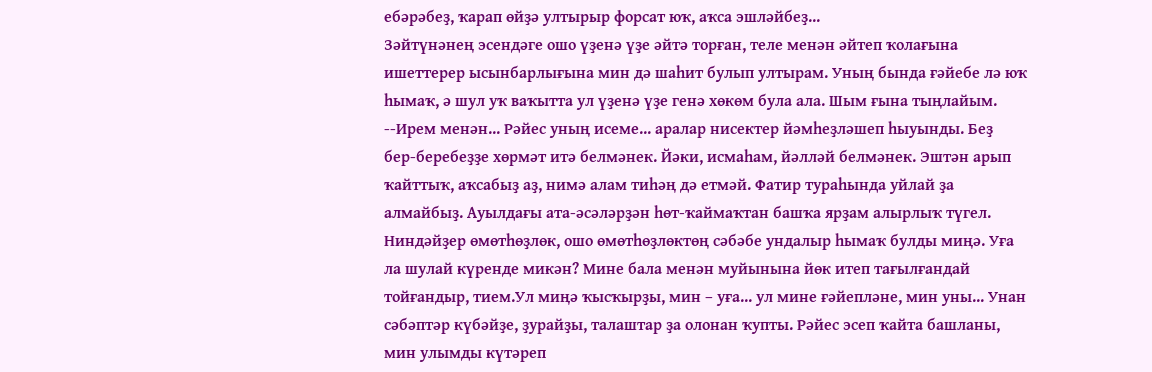ебәрәбеҙ, ҡарап өйҙә ултырыр форсат юҡ, аҡса эшләйбеҙ...
Зәйтүнәнең эсендәге ошо үҙенә үҙе әйтә торған, теле менән әйтеп ҡолағына ишеттерер ысынбарлығына мин дә шаһит булып ултырам. Уның бында ғәйебе лә юҡ һымаҡ, ә шул уҡ ваҡытта ул үҙенә үҙе генә хөкөм була ала. Шым ғына тыңлайым.
--Ирем менән... Рәйес уның исеме... аралар нисектер йәмһеҙләшеп һыуынды. Беҙ бер-беребеҙҙе хөрмәт итә белмәнек. Йәки, исмаһам, йәлләй белмәнек. Эштән арып ҡайттыҡ, аҡсабыҙ аҙ, нимә алам тиһәң дә етмәй. Фатир тураһында уйлай ҙа алмайбыҙ. Ауылдағы ата-әсәләрҙән һөт-ҡаймаҡтан башҡа ярҙам алырлыҡ түгел. Ниндәйҙер өмөтһөҙлөк, ошо өмөтһөҙлөктөң сәбәбе ундалыр һымаҡ булды миңә. Уға ла шулай күренде микән? Мине бала менән муйынына йөк итеп тағылғандай тойғандыр, тием.Ул миңә ҡысҡырҙы, мин – уға... ул мине ғәйепләне, мин уны... Унан сәбәптәр күбәйҙе, ҙурайҙы, талаштар ҙа олонан ҡупты. Рәйес эсеп ҡайта башланы, мин улымды күтәреп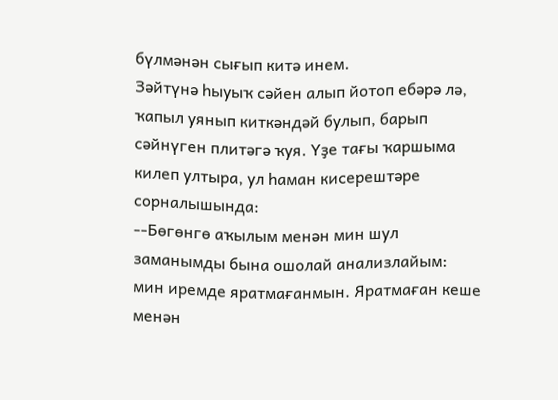бүлмәнән сығып китә инем.
Зәйтүнә һыуыҡ сәйен алып йотоп ебәрә лә, ҡапыл уянып киткәндәй булып, барып сәйнүген плитәгә ҡуя. Үҙе тағы ҡаршыма килеп ултыра, ул һаман кисерештәре сорналышында:
--Бөгөнгө аҡылым менән мин шул заманымды бына ошолай анализлайым: мин иремде яратмағанмын. Яратмаған кеше менән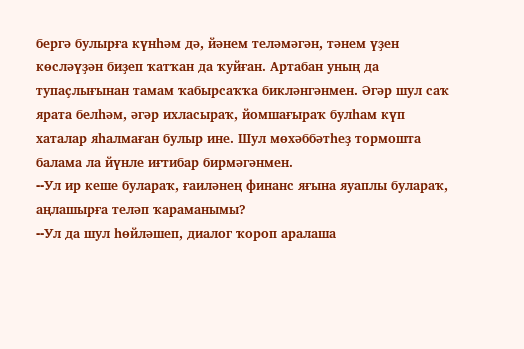бергә булырға күнһәм дә, йәнем теләмәгән, тәнем үҙен көсләүҙән биҙеп ҡатҡан да ҡуйған. Артабан уның да тупаҫлығынан тамам ҡабырсаҡҡа бикләнгәнмен. Әгәр шул саҡ ярата белһәм, әгәр ихласыраҡ, йомшағыраҡ булһам күп хаталар яһалмаған булыр ине. Шул мөхәббәтһеҙ тормошта балама ла йүнле иғтибар бирмәгәнмен.
--Ул ир кеше булараҡ, ғаиләнең финанс яғына яуаплы булараҡ, аңлашырға теләп ҡараманымы?
--Ул да шул һөйләшеп, диалог ҡороп аралаша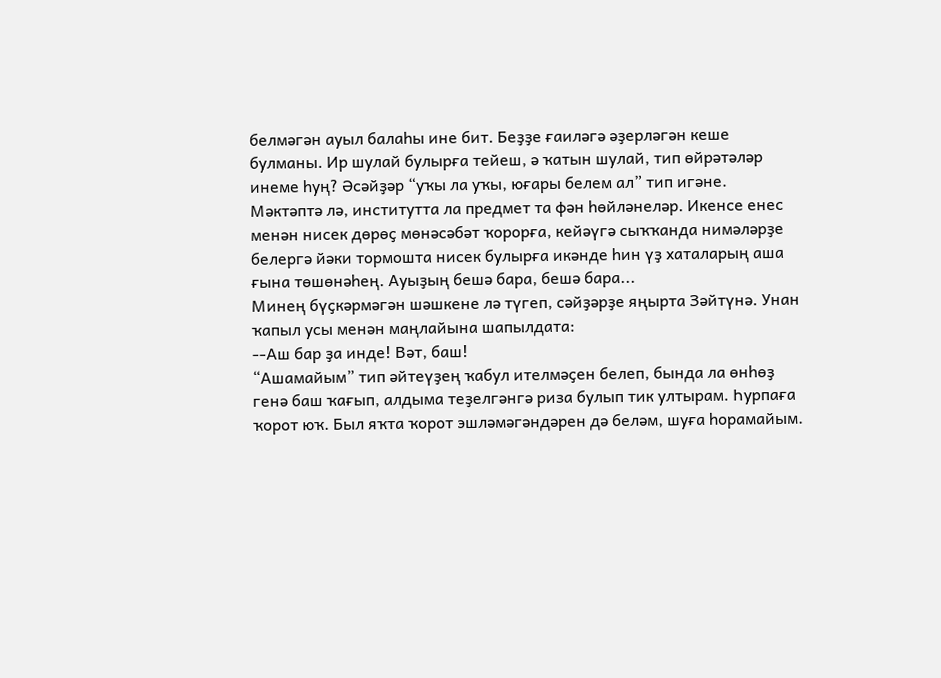белмәгән ауыл балаһы ине бит. Беҙҙе ғаиләгә әҙерләгән кеше булманы. Ир шулай булырға тейеш, ә ҡатын шулай, тип өйрәтәләр инеме һуң? Әсәйҙәр “уҡы ла уҡы, юғары белем ал” тип игәне. Мәктәптә лә, институтта ла предмет та фән һөйләнеләр. Икенсе енес менән нисек дөрөҫ мөнәсәбәт ҡорорға, кейәүгә сыҡҡанда нимәләрҙе белергә йәки тормошта нисек булырға икәнде һин үҙ хаталарың аша ғына төшөнәһең. Ауыҙың бешә бара, бешә бара...
Минең бүҫкәрмәгән шәшкене лә түгеп, сәйҙәрҙе яңырта Зәйтүнә. Унан ҡапыл усы менән маңлайына шапылдата:
--Аш бар ҙа инде! Вәт, баш!
“Ашамайым” тип әйтеүҙең ҡабул ителмәҫен белеп, бында ла өнһөҙ генә баш ҡағып, алдыма теҙелгәнгә риза булып тик ултырам. Һурпаға ҡорот юҡ. Был яҡта ҡорот эшләмәгәндәрен дә беләм, шуға һорамайым.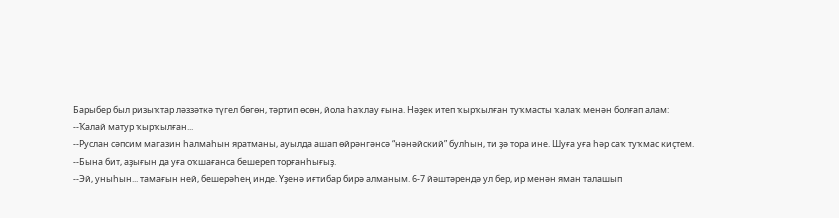Барыбер был ризыҡтар ләззәткә түгел бөгөн, тәртип өсөн, йола һаҡлау ғына. Нәҙек итеп ҡырҡылған туҡмасты ҡалаҡ менән болғап алам:
--Ҡалай матур ҡырҡылған...
--Руслан сәпсим магазин һалмаһын яратманы, ауылда ашап өйрәнгәнсә “нәнәйский” булһын, ти ҙә тора ине. Шуға уға һәр саҡ туҡмас киҫтем.
--Бына бит, аҙығын да уға оҡшағанса бешереп торғанһығыҙ.
--Эй, уныһын... тамағын ней, бешерәһең инде. Үҙенә иғтибар бирә алманым. 6-7 йәштәрендә ул бер, ир менән яман талашып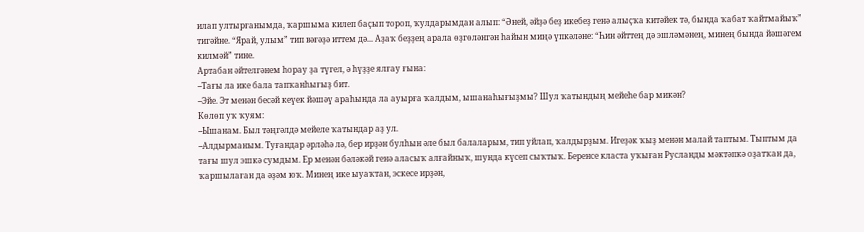илап ултырғанымда, ҡаршыма килеп баҫып тороп, ҡулдарымдан алып: “Әней, әйҙә беҙ икебеҙ генә алыҫҡа китәйек тә, бында ҡабат ҡайтмайыҡ” тигәйне. “Ярай, улым” тип вәғәҙә иттем дә... Аҙаҡ беҙҙең арала өҙгөләнгән һайын миңә үпкәләне: “Һин әйттең дә эшләмәнең, минең бында йәшәгем килмәй” тине.
Артабан әйтелгәнем һорау ҙа түгел, ә һүҙҙе ялғау ғына:
--Тағы ла ике бала тапҡанһығыҙ бит.
--Эйе. Эт менән бесәй кеүек йәшәү араһында ла ауырға ҡалдым, ышанаһығыҙмы? Шул ҡатындың мейеһе бар микән?
Көлөп уҡ ҡуям:
--Ышанам. Был тәңгәлдә мейеле ҡатындар аҙ ул.
--Алдырманым. Туғандар әрләһә лә, бер ирҙән булһын әле был балаларым, тип уйлап, ҡалдырҙым. Игеҙәк ҡыҙ менән малай таптым. Тыптым да тағы шул эшкә сумдым. Ер менән бәләкәй генә аласыҡ алғайныҡ, шунда күсеп сыҡтыҡ. Беренсе класта уҡыған Русланды мәктәпкә оҙатҡан да, ҡаршылаған да әҙәм юҡ. Минең ике ыуаҡтан, эскесе ирҙән,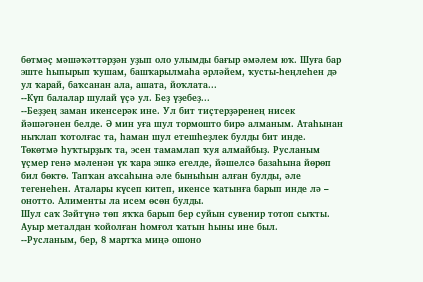бөтмәҫ мәшәҡәттәрҙән уҙып оло улымды бағыр әмәлем юҡ. Шуға бар эште һыпырып ҡушам, башҡарылмаһа әрләйем, ҡусты-һеңлеһен дә ул ҡарай, баҡсанан ала, ашата, йоҡлата...
--Күп балалар шулай үҫә ул. Беҙ үҙебеҙ...
--Беҙҙең заман икенсерәк ине. Ул бит тиҫтерҙәренең нисек йәшәгәнен белде. Ә мин уға шул тормошто бирә алманым. Атаһынан ныҡлап ҡотолғас та, һаман шул етешһеҙлек булды бит инде. Төкөтмә һуҡтырҙыҡ та, эсен тамамлап ҡуя алмайбыҙ. Русланым үҫмер генә мәленән үк ҡара эшкә егелде, йәшелсә базаһына йөрөп бил бөктө. Тапҡан аҡсаһына әле быныһын алған булды, әле тегенеһен. Аталары күсеп китеп, икенсе ҡатынға барып инде лә – онотто. Алименты ла исем өсөн булды.
Шул саҡ Зәйтүнә төп яҡҡа барып бер суйын сувенир тотоп сыҡты. Ауыр металдан ҡойолған һомғол ҡатын һыны ине был.
--Русланым, бер, 8 мартҡа миңә ошоно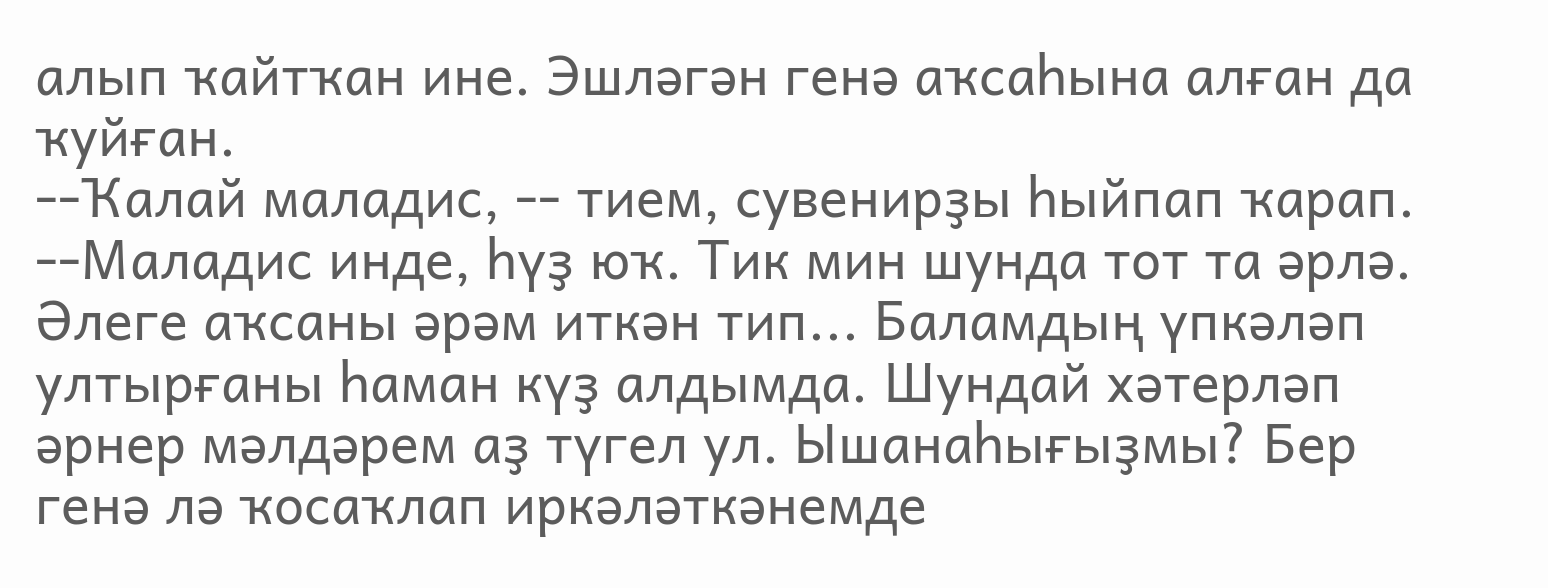алып ҡайтҡан ине. Эшләгән генә аҡсаһына алған да ҡуйған.
--Ҡалай маладис, -- тием, сувенирҙы һыйпап ҡарап.
--Маладис инде, һүҙ юҡ. Тик мин шунда тот та әрлә. Әлеге аҡсаны әрәм иткән тип... Баламдың үпкәләп ултырғаны һаман күҙ алдымда. Шундай хәтерләп әрнер мәлдәрем аҙ түгел ул. Ышанаһығыҙмы? Бер генә лә ҡосаҡлап иркәләткәнемде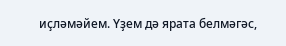иҫләмәйем. Үҙем дә ярата белмәгәс,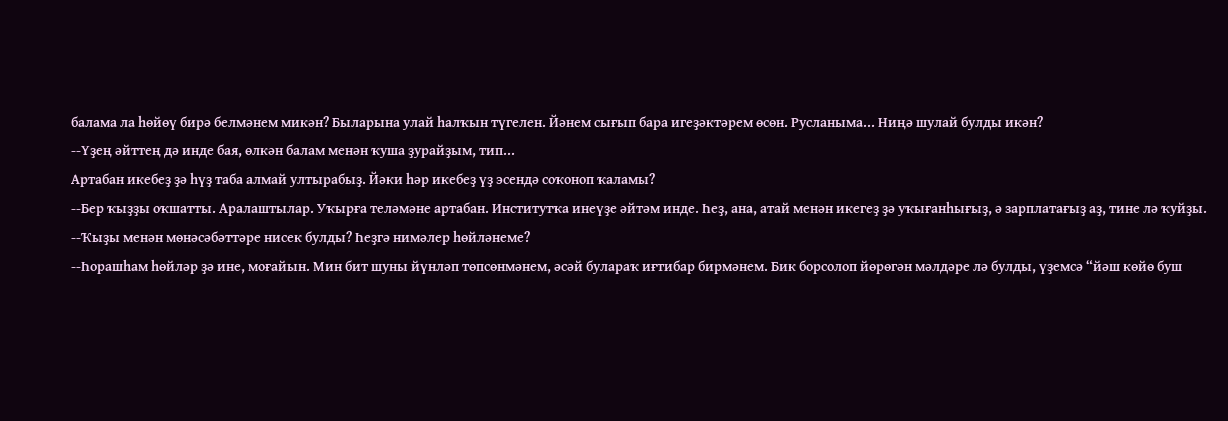балама ла һөйөү бирә белмәнем микән? Быларына улай һалҡын түгелен. Йәнем сығып бара игеҙәктәрем өсөн. Русланыма... Ниңә шулай булды икән?
--Үҙең әйттең дә инде бая, өлкән балам менән ҡуша ҙурайҙым, тип...
Артабан икебеҙ ҙә һүҙ таба алмай ултырабыҙ. Йәки һәр икебеҙ үҙ эсендә соҡоноп ҡаламы?
--Бер ҡыҙҙы оҡшатты. Аралаштылар. Уҡырға теләмәне артабан. Институтҡа инеүҙе әйтәм инде. Һеҙ, ана, атай менән икегеҙ ҙә уҡығанһығыҙ, ә зарплатағыҙ аҙ, тине лә ҡуйҙы.
--Ҡыҙы менән мөнәсәбәттәре нисек булды? Һеҙгә нимәлер һөйләнеме?
--Һорашһам һөйләр ҙә ине, моғайын. Мин бит шуны йүнләп төпсөнмәнем, әсәй булараҡ иғтибар бирмәнем. Бик борсолоп йөрөгән мәлдәре лә булды, үҙемсә “йәш көйө буш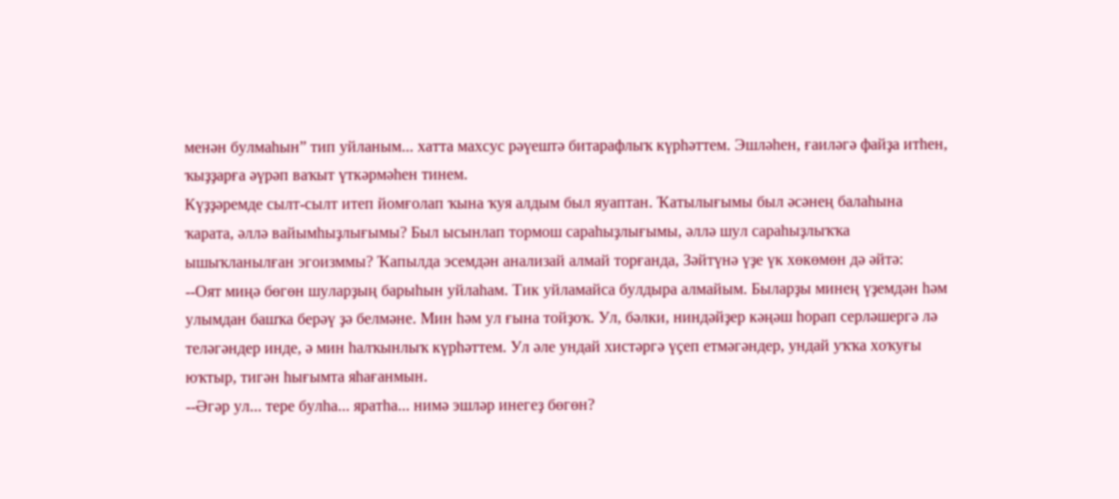менән булмаһын” тип уйланым... хатта махсус рәүештә битарафлыҡ күрһәттем. Эшләһен, ғаиләгә файҙа итһен, ҡыҙҙарға әүрәп ваҡыт үткәрмәһен тинем.
Күҙҙәремде сылт-сылт итеп йомғолап ҡына ҡуя алдым был яуаптан. Ҡатылығымы был әсәнең балаһына ҡарата, әллә вайымһыҙлығымы? Был ысынлап тормош сараһыҙлығымы, әллә шул сараһыҙлыҡҡа ышыҡланылған эгоизммы? Ҡапылда эсемдән анализай алмай торғанда, Зәйтүнә үҙе үк хөкөмөн дә әйтә:
--Оят миңә бөгөн шуларҙың барыһын уйлаһам. Тик уйламайса булдыра алмайым. Быларҙы минең үҙемдән һәм улымдан башҡа берәү ҙә белмәне. Мин һәм ул ғына тойҙоҡ. Ул, бәлки, ниндәйҙер кәңәш һорап серләшергә лә теләгәндер инде, ә мин һалҡынлыҡ күрһәттем. Ул әле ундай хистәргә үҫеп етмәгәндер, ундай уҡҡа хоҡуғы юҡтыр, тигән һығымта яһағанмын.
--Әгәр ул... тере булһа... яратһа... нимә эшләр инегеҙ бөгөн?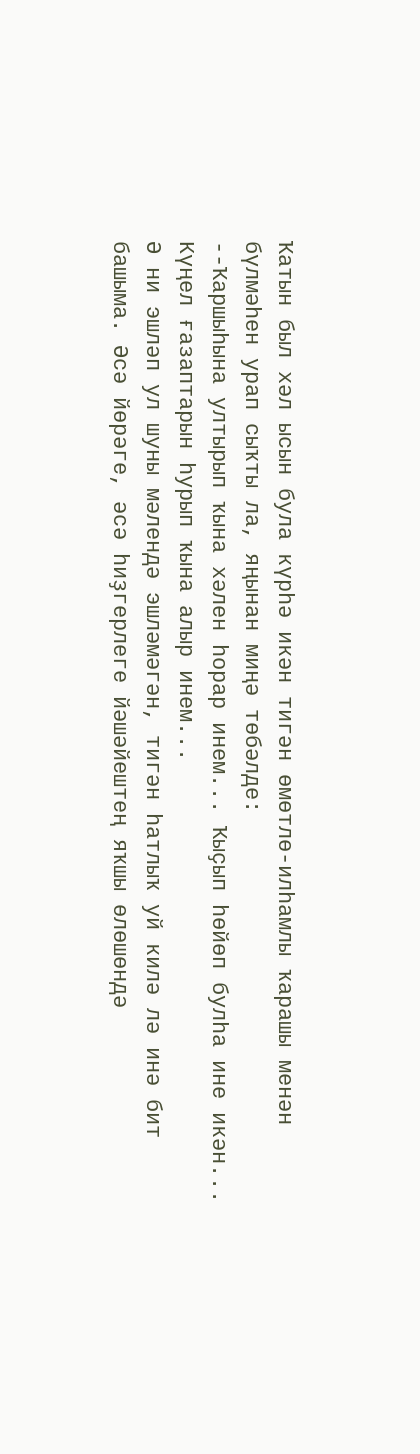Ҡатын был хәл ысын була күрһә икән тигән өмөтлө-илһамлы ҡарашы менән бүлмәһен урап сыҡты ла, яңынан миңә төбәлде:
--Ҡаршыһына ултырып ҡына хәлен һорар инем... Ҡыҫып һөйөп булһа ине икән... Күңел ғазаптарын һурып ҡына алыр инем...
Ә ни эшләп ул шуны мәлендә эшләмәгән, тигән һатлыҡ уй килә лә инә бит башыма. Әсә йөрәге, әсә һиҙгерлеге йәшәйештең яҡшы өлөшөндә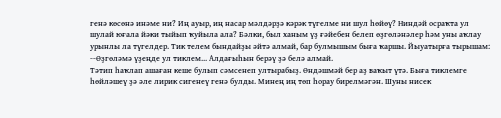генә көсөнә инәме ни? Иң ауыр, иң насар мәлдәрҙә кәрәк түгелме ни шул һөйөү? Ниндәй осраҡта ул шулай юғала йәки тыйып ҡуйыла ала? Бәлки, был ханым үҙ ғәйебен белеп өҙгөләнәлер һәм уны аҡлау урынлы ла түгелдер. Тик телем бындайҙы әйтә алмай, бар булмышым быға ҡаршы. Йыуатырға тырышам:
--Өҙгөләмә үҙеңде ул тиклем... Алдағыһын берәү ҙә белә алмай.
Тәтип һаҡлап ашаған кеше булып сәмсенеп ултырабыҙ. Өндәшмәй бер аҙ ваҡыт үтә. Быға тиклемге һөйләшеү ҙә әле лирик сигенеү генә булды. Минең иң төп һорау бирелмәгән. Шуны нисек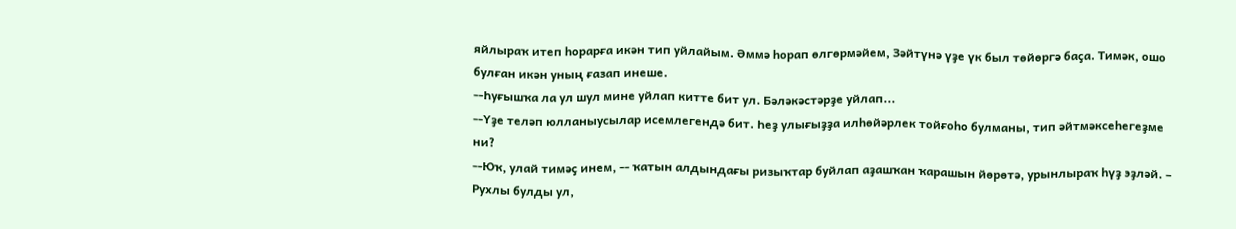яйлыраҡ итеп һорарға икән тип уйлайым. Әммә һорап өлгөрмәйем, Зәйтүнә үҙе үк был төйөргә баҫа. Тимәк, ошо булған икән уның ғазап инеше.
--Һуғышҡа ла ул шул мине уйлап китте бит ул. Бәләкәстәрҙе уйлап...
--Үҙе теләп юлланыусылар исемлегендә бит. Һеҙ улығыҙҙа илһөйәрлек тойғоһо булманы, тип әйтмәксеһегеҙме ни?
--Юҡ, улай тимәҫ инем, -- ҡатын алдындағы ризыҡтар буйлап аҙашҡан ҡарашын йөрөтә, урынлыраҡ һүҙ эҙләй. – Рухлы булды ул,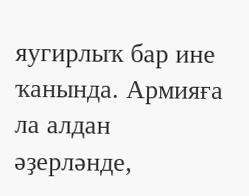яугирлыҡ бар ине ҡанында. Армияға ла алдан әҙерләнде,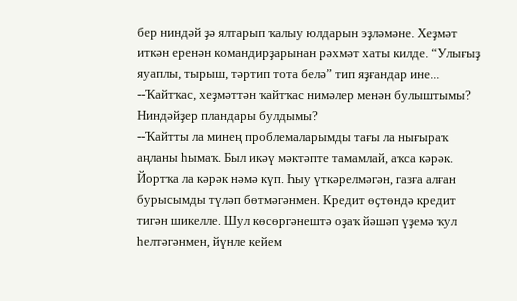бер ниндәй ҙә ялтарып ҡалыу юлдарын эҙләмәне. Хеҙмәт иткән еренән командирҙарынан рәхмәт хаты килде. “Улығыҙ яуаплы, тырыш, тәртип тота белә” тип яҙғандар ине...
--Ҡайтҡас, хеҙмәттән ҡайтҡас нимәлер менән булыштымы? Ниндәйҙер пландары булдымы?
--Ҡайтты ла минең проблемаларымды тағы ла нығыраҡ аңланы һымаҡ. Был икәү мәктәпте тамамлай, аҡса кәрәк. Йортҡа ла кәрәк нәмә күп. Һыу үткәрелмәгән, газға алған бурысымды түләп бөтмәгәнмен. Кредит өҫтөндә кредит тигән шикелле. Шул көсөргәнештә оҙаҡ йәшәп үҙемә ҡул һелтәгәнмен, йүнле кейем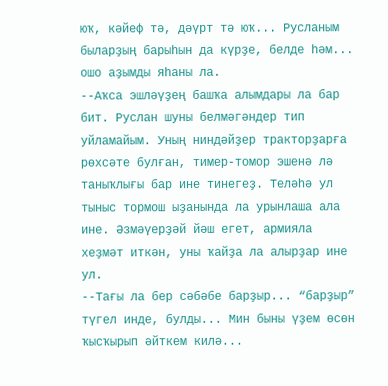юҡ, кәйеф тә, дәүрт тә юҡ... Русланым быларҙың барыһын да күрҙе, белде һәм... ошо аҙымды яһаны ла.
--Аҡса эшләүҙең башҡа алымдары ла бар бит. Руслан шуны белмәгәндер тип уйламайым. Уның ниндәйҙер тракторҙарға рөхсәте булған, тимер-томор эшенә лә таныҡлығы бар ине тинегеҙ. Теләһә ул тыныс тормош ыҙанында ла урынлаша ала ине. Әзмәүерҙәй йәш егет, армияла хеҙмәт иткән, уны ҡайҙа ла алырҙар ине ул.
--Тағы ла бер сәбәбе барҙыр... “барҙыр” түгел инде, булды... Мин быны үҙем өсөн ҡысҡырып әйткем килә...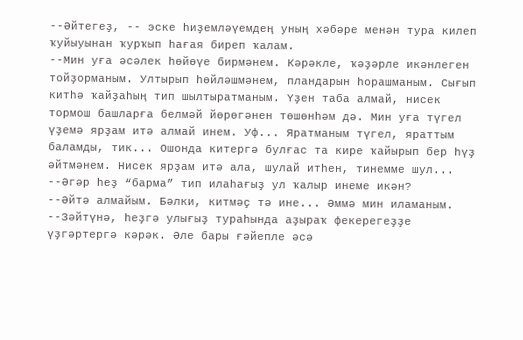--Әйтегеҙ, -- эске һиҙемләүемдең уның хәбәре менән тура килеп ҡуйыуынан ҡурҡып һағая биреп ҡалам.
--Мин уға әсәлек һөйөүе бирмәнем. Кәрәкле, ҡәҙәрле икәнлеген тойҙорманым. Ултырып һөйләшмәнем, пландарын һорашманым. Сығып китһә ҡайҙаһың тип шылтыратманым. Үҙен таба алмай, нисек тормош башларға белмәй йөрөгәнен төшөнһәм дә. Мин уға түгел үҙемә ярҙам итә алмай инем. Уф... Яратманым түгел, яраттым баламды, тик... Ошонда китергә булғас та кире ҡайырып бер һүҙ әйтмәнем. Нисек ярҙам итә ала, шулай итһен, тинемме шул...
--Әгәр һеҙ “барма” тип илаһағыҙ ул ҡалыр инеме икән?
--Әйтә алмайым. Бәлки, китмәҫ тә ине... Әммә мин иламаным.
--Зәйтүнә, һеҙгә улығыҙ тураһында аҙыраҡ фекерегеҙҙе үҙгәртергә кәрәк. Әле бары ғәйепле әсә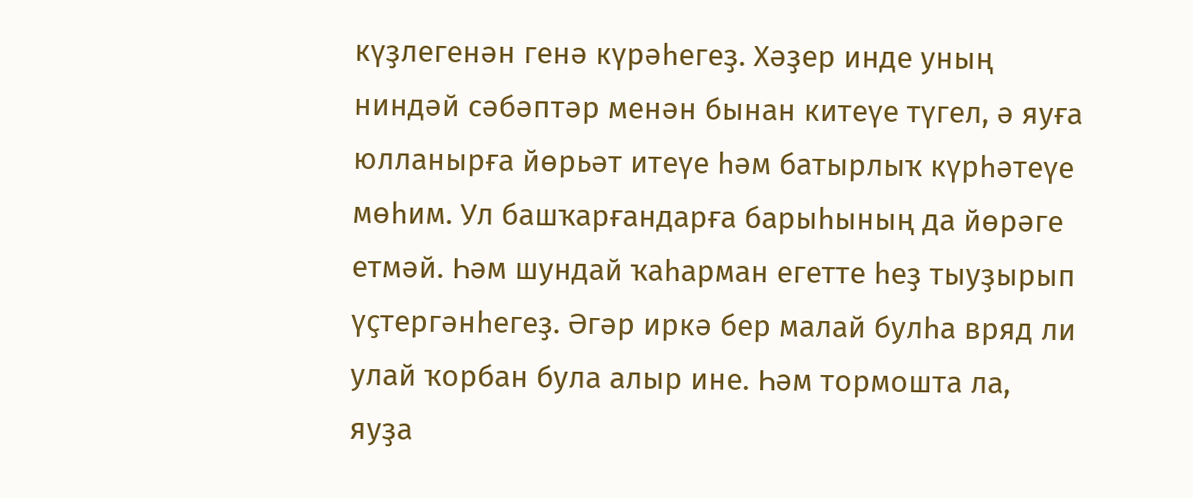күҙлегенән генә күрәһегеҙ. Хәҙер инде уның ниндәй сәбәптәр менән бынан китеүе түгел, ә яуға юлланырға йөрьәт итеүе һәм батырлыҡ күрһәтеүе мөһим. Ул башҡарғандарға барыһының да йөрәге етмәй. Һәм шундай ҡаһарман егетте һеҙ тыуҙырып үҫтергәнһегеҙ. Әгәр иркә бер малай булһа вряд ли улай ҡорбан була алыр ине. Һәм тормошта ла, яуҙа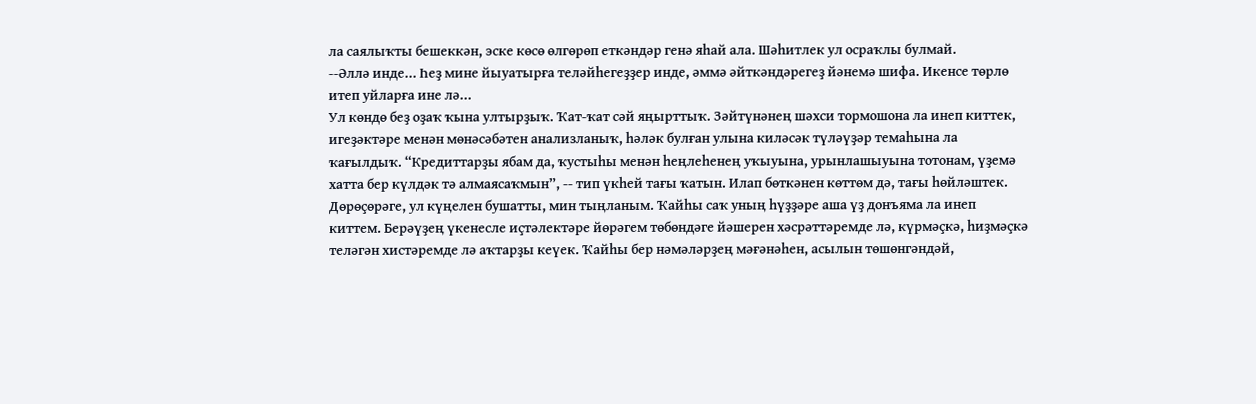ла саялыҡты бешеккән, эске көсө өлгөрөп еткәндәр генә яһай ала. Шәһитлек ул осраҡлы булмай.
--Әллә инде... Һеҙ мине йыуатырға теләйһегеҙҙер инде, әммә әйткәндәрегеҙ йәнемә шифа. Икенсе төрлө итеп уйларға ине лә...
Ул көндө беҙ оҙаҡ ҡына ултырҙыҡ. Ҡат-ҡат сәй яңырттыҡ. Зәйтүнәнең шәхси тормошона ла инеп киттек, игеҙәктәре менән мөнәсәбәтен анализланыҡ, һәләк булған улына киләсәк түләүҙәр темаһына ла ҡағылдыҡ. “Кредиттарҙы ябам да, ҡустыһы менән һеңлеһенең уҡыуына, урынлашыуына тотонам, үҙемә хатта бер күлдәк тә алмаясаҡмын”, -- тип үкһей тағы ҡатын. Илап бөткәнен көттөм дә, тағы һөйләштек. Дөрөҫөрәге, ул күңелен бушатты, мин тыңланым. Ҡайһы саҡ уның һүҙҙәре аша үҙ донъяма ла инеп киттем. Берәүҙең үкенесле иҫтәлектәре йөрәгем төбөндәге йәшерен хәсрәттәремде лә, күрмәҫкә, һиҙмәҫкә теләгән хистәремде лә аҡтарҙы кеүек. Ҡайһы бер нәмәләрҙең мәғәнәһен, асылын төшөнгәндәй,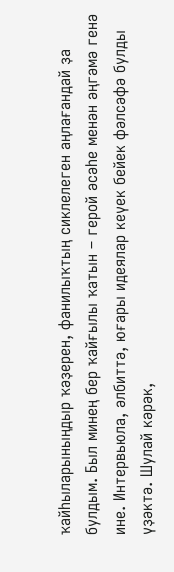ҡайһыларыныңдыр ҡәҙерен, фанилыҡтың сиклелеген аңлағандай ҙа булдым. Был минең бер ҡайғылы ҡатын – герой әсәһе менән әңгәмә генә ине. Интервьюла, әлбиттә, юғары идеялар кеүек бейек фәлсәфә булды үҙәктә. Шулай кәрәк,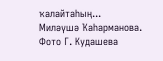ҡалайтаһың...
Миләүшә Ҡаһарманова.
Фото Г. Кудашева